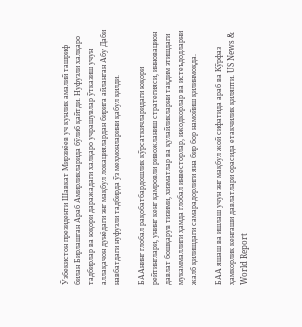Ўзбекистон президенти Шавкат Мирзиёев уч кунлик амалий ташриф билан Бирлашган Араб Амирликларида бўлиб қайтди. Нуфузли халқаро тадбирлар ва юқори даражадаги халқаро учрашувлар ўтказиш учун аллақачон дунёдаги энг мақбул локациялардан бирига айланган Абу Даби навбатдаги нуфузли тадбирда ўз меҳмонларини қабул қилди.

БААнинг глобал рақобатбардошлик кўрсаткичларидаги юқори рейтинглари, унинг кенг қамровли ривожланиш стратегияси, инновацион давлат бошқарув тизими, хизматлар ва қулайликларни тақдим этишдаги мукаммаллиги ҳамда глобал инвесторлар, ижодкорлар ва истеъдодларни жалб қилишдаги самарадорлиги яна бир бор намойиш қилинмоқда.

БАА яшаш ва ишлаш учун энг мақбул жой сифатида араб ва Кўрфаз ҳамкорлик кенгаши давлатлари орасида етакчилик қиляпти. US News & World Report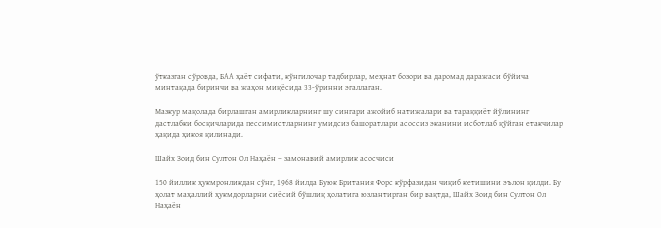ўтказган сўровда, БАА ҳаёт сифати, кўнгилочар тадбирлар, меҳнат бозори ва даромад даражаси бўйича минтақада биринчи ва жаҳон миқёсида 33-ўринни эгаллаган.

Мазкур мақолада бирлашган амирликларнинг шу сингари ажойиб натижалари ва тараққиёт йўлининг дастлабки босқичларида пессимистларнинг умидсиз башоратлари асоссиз эканини исботлаб қўйган етакчилар ҳақида ҳикоя қилинади.

Шайх Зоид бин Султон Ол Наҳаён – замонавий амирлик асосчиси

150 йиллик ҳукмронликдан сўнг, 1968 йилда Буюк Британия Форс кўрфазидан чиқиб кетишини эълон қилди. Бу ҳолат маҳаллий ҳукмдорларни сиёсий бўшлиқ ҳолатига юзлантирган бир вақтда, Шайх Зоид бин Султон Ол Наҳаён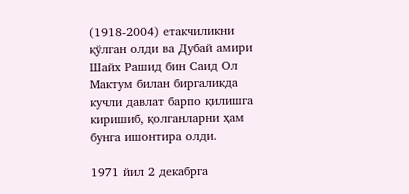(1918-2004) етакчиликни қўлган олди ва Дубай амири Шайх Рашид бин Саид Ол Мактум билан биргаликда кучли давлат барпо қилишга киришиб, қолганларни ҳам бунга ишонтира олди.

1971 йил 2 декабрга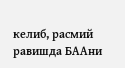келиб, расмий равишда БААни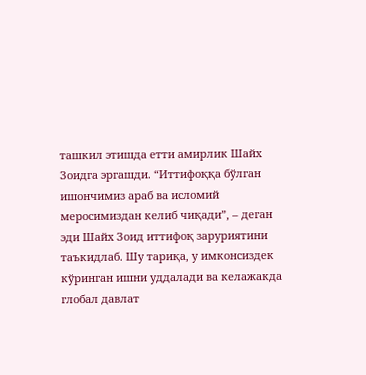ташкил этишда етти амирлик Шайх Зоидга эргашди. “Иттифоққа бўлган ишончимиз араб ва исломий меросимиздан келиб чиқади”, – деган эди Шайх Зоид иттифоқ заруриятини таъкидлаб. Шу тариқа, у имконсиздек кўринган ишни уддалади ва келажакда глобал давлат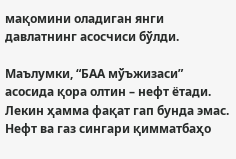мақомини оладиган янги давлатнинг асосчиси бўлди.

Маълумки, “БАА мўъжизаси” асосида қора олтин – нефт ётади. Лекин ҳамма фақат гап бунда эмас. Нефт ва газ сингари қимматбаҳо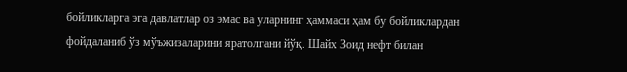бойликларга эга давлатлар оз эмас ва уларнинг ҳаммаси ҳам бу бойликлардан фойдаланиб ўз мўъжизаларини яратолгани йўқ. Шайх Зоид нефт билан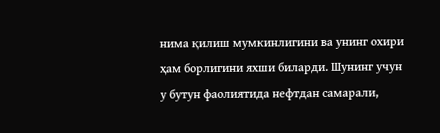нима қилиш мумкинлигини ва унинг охири ҳам борлигини яхши биларди. Шунинг учун у бутун фаолиятида нефтдан самарали,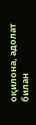оқилона, адолат билан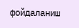фойдаланиш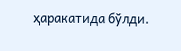ҳаракатида бўлди.